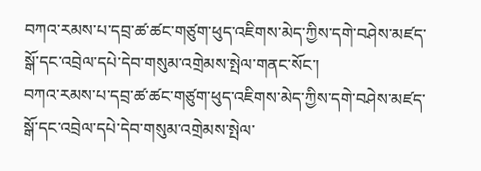བཀའ་རམས་པ་དབྲ་ཚ་ཚང་གཙུག་ཕུད་འཇིགས་མེད་ཀྱིས་དགེ་བཤེས་མཛད་སྒོ་དང་འབྲེལ་དཔེ་དེབ་གསུམ་འགྲེམས་སྤེལ་གནང་སོང་།
བཀའ་རམས་པ་དབྲ་ཚ་ཚང་གཙུག་ཕུད་འཇིགས་མེད་ཀྱིས་དགེ་བཤེས་མཛད་སྒོ་དང་འབྲེལ་དཔེ་དེབ་གསུམ་འགྲེམས་སྤེལ་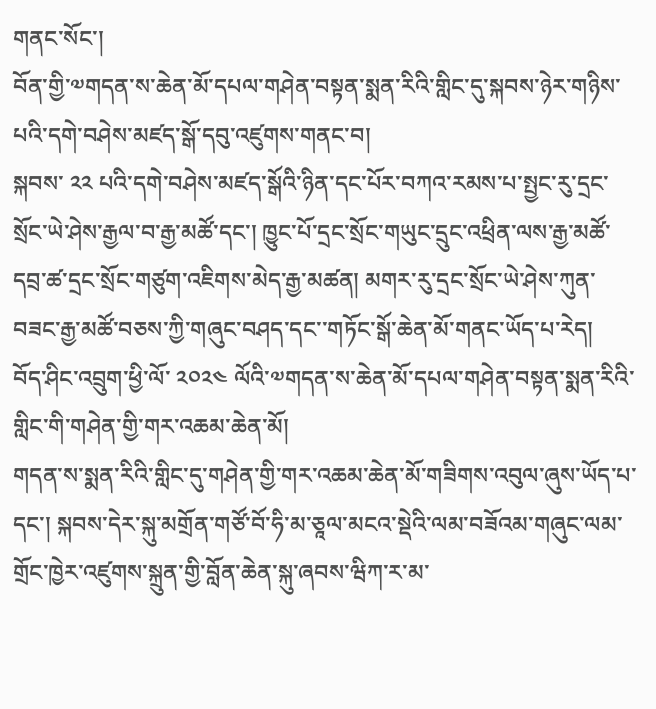གནང་སོང་།
བོན་གྱི་༧གདན་ས་ཆེན་མོ་དཔལ་གཤེན་བསྟན་སྨན་རིའི་གླིང་དུ་སྐབས་ཉེར་གཉིས་པའི་དགེ་བཤེས་མཛད་སྒོ་དབུ་འཛུགས་གནང་བ།
སྐབས་ ༢༢ པའི་དགེ་བཤེས་མཛད་སྒོའི་ཉིན་དང་པོར་བཀའ་རམས་པ་སྤྱང་རུ་དྲང་སྲོང་ཡེ་ཤེས་རྒྱལ་བ་རྒྱ་མཚོ་དང་། ཁྱུང་པོ་དྲང་སྲོང་གཡུང་དྲུང་འཕྲིན་ལས་རྒྱ་མཚོ་དབྲ་ཚ་དྲང་སྲོང་གཙུག་འཇིགས་མེད་རྒྱ་མཚན། མགར་རུ་དྲང་སྲོང་ཡེ་ཤེས་ཀུན་བཟང་རྒྱ་མཚོ་བཅས་ཀྱི་གཞུང་བཤད་དང་་གཏོང་སྒོ་ཆེན་མོ་གནང་ཡོད་པ་རེད།
བོད་ཤིང་འབྲུག་ཕྱི་ལོ་ ༢༠༢༤ ལོའི་༧གདན་ས་ཆེན་མོ་དཔལ་གཤེན་བསྟན་སྨན་རིའི་གླིང་གི་གཤེན་གྱི་གར་འཆམ་ཆེན་མོ།
གདན་ས་སྨན་རིའི་གླིང་དུ་གཤེན་གྱི་གར་འཆམ་ཆེན་མོ་གཟིགས་འབུལ་ཞུས་ཡོད་པ་དང་། སྐབས་དེར་སྐུ་མགྲོན་གཙོ་བོ་ཧི་མ་ཅཱལ་མངའ་སྡེའི་ལམ་བཟོའམ་གཞུང་ལམ་གྲོང་ཁྱེར་འཛུགས་སྐྲུན་གྱི་བློན་ཆེན་སྐུ་ཞབས་ཝིཀ་ར་མ་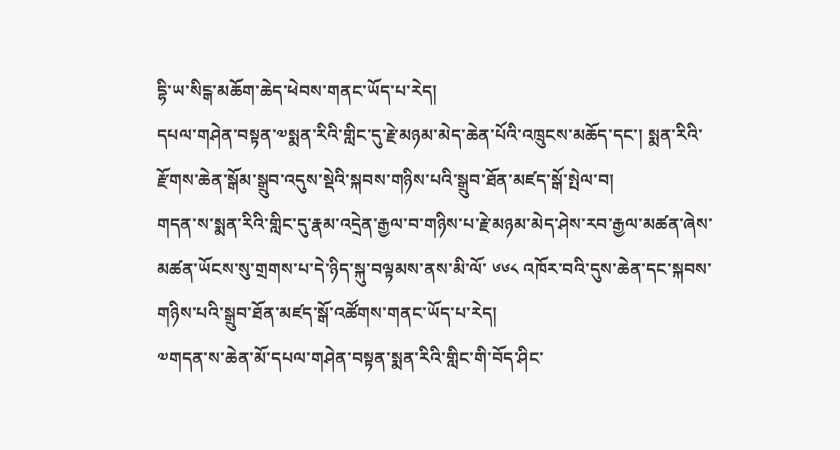དྷི་ཡ་སིངྒ་མཆོག་ཆེད་ཕེབས་གནང་ཡོད་པ་རེད།
དཔལ་གཤེན་བསྟན་༧སྨན་རིའི་གླིང་དུ་རྗེ་མཉམ་མེད་ཆེན་པོའི་འཁྲུངས་མཆོད་དང་། སྨན་རིའི་རྫོགས་ཆེན་སྒོམ་སྒྲུབ་འདུས་སྡེའི་སྐབས་གཉིས་པའི་སྒྲུབ་ཐོན་མཛད་སྒོ་སྤེལ་བ།
གདན་ས་སྨན་རིའི་གླིང་དུ་རྣམ་འདྲེན་རྒྱལ་བ་གཉིས་པ་རྗེ་མཉམ་མེད་ཤེས་རབ་རྒྱལ་མཚན་ཞེས་མཚན་ཡོངས་སུ་གྲགས་པ་དེ་ཉིད་སྐུ་བལྟམས་ནས་མི་ལོ་ ༦༦༨ འཁོར་བའི་དུས་ཆེན་དང་སྐབས་གཉིས་པའི་སྒྲུབ་ཐོན་མཛད་སྒོ་འཚོགས་གནང་ཡོད་པ་རེད།
༧གདན་ས་ཆེན་མོ་དཔལ་གཤེན་བསྟན་སྨན་རིའི་གླིང་གི་བོད་ཤིང་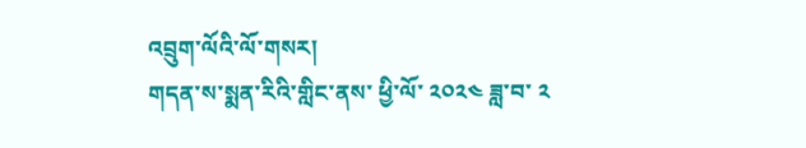འབྲུག་ལོའི་ལོ་གསར།
གདན་ས་སྨན་རིའི་གླིང་ནས་ ཕྱི་ལོ་ ༢༠༢༤ ཟླ་བ་ ༢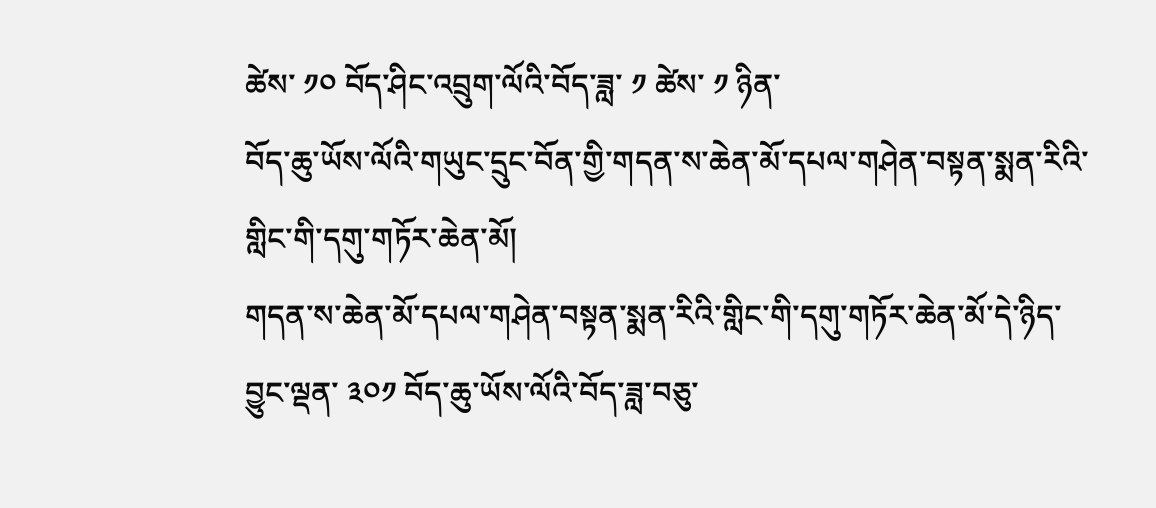ཚེས་ ༡༠ བོད་ཤིང་འབྲུག་ལོའི་བོད་ཟླ་ ༡ ཚེས་ ༡ ཉིན་
བོད་ཆུ་ཡོས་ལོའི་གཡུང་དྲུང་བོན་གྱི་གདན་ས་ཆེན་མོ་དཔལ་གཤེན་བསྟན་སྨན་རིའི་གླིང་གི་དགུ་གཏོར་ཆེན་མོ།
གདན་ས་ཆེན་མོ་དཔལ་གཤེན་བསྟན་སྨན་རིའི་གླིང་གི་དགུ་གཏོར་ཆེན་མོ་དེ་ཉིད་བྱུང་ལྡན་ ༣༠༡ བོད་ཆུ་ཡོས་ལོའི་བོད་ཟླ་བཅུ་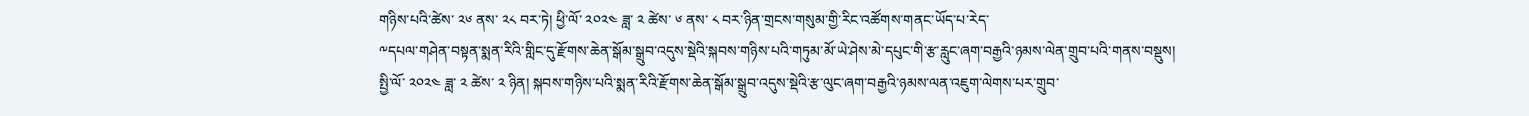གཉིས་པའི་ཚེས་ ༢༦ ནས་ ༢༨ བར་ཏེ། ཕྱི་ལོ་ ༢༠༢༤ ཟླ་ ༢ ཚེས་ ༦ ནས་ ༨ བར་ཉིན་གྲངས་གསུམ་གྱི་རིང་འཚོགས་གནང་ཡོད་པ་རེད་
༸དཔལ་གཤེན་བསྟན་སྨན་རིའི་གླིང་དུ་རྫོགས་ཆེན་སྒོམ་སྒྲུབ་འདུས་སྡེའི་སྐབས་གཉིས་པའི་གཏུམ་མོ་ཡེ་ཤེས་མེ་དཔུང་གི་རྩ་རླུང་ཞག་བརྒྱའི་ཉམས་ལེན་གྲུབ་པའི་གནས་བསྡུས།
སྤྱི་ལོ་ ༢༠༢༤ ཟླ་ ༢ ཚེས་ ༢ ཉིན། སྐབས་གཉིས་པའི་སྨན་རིའི་རྫོགས་ཆེན་སྒོམ་སྒྲུབ་འདུས་སྡེའི་རྩ་ལུང་ཞག་བརྒྱའི་ཉམས་ལན་འཇུག་ལེགས་པར་གྲུབ་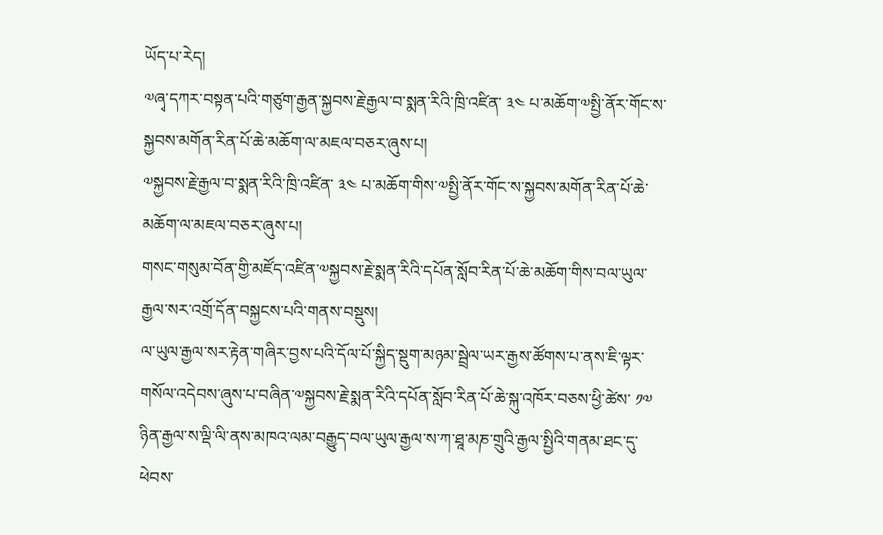ཡོད་པ་རེད།
༧ཞྭ་དཀར་བསྟན་པའི་གཙུག་རྒྱན་སྐྱབས་རྗེ་རྒྱལ་བ་སྨན་རིའི་ཁྲི་འཛིན་ ༣༤ པ་མཆོག་༧སྤྱི་ནོར་གོང་ས་སྐྱབས་མགོན་རིན་པོ་ཆེ་མཆོག་ལ་མཇལ་བཅར་ཞུས་པ།
༧སྐྱབས་རྗེ་རྒྱལ་བ་སྨན་རིའི་ཁྲི་འཛིན་ ༣༤ པ་མཆོག་གིས་༧སྤྱི་ནོར་གོང་ས་སྐྱབས་མགོན་རིན་པོ་ཆེ་མཆོག་ལ་མཇལ་བཅར་ཞུས་པ།
གསང་གསུམ་བོན་གྱི་མཛོད་འཛིན་༧སྐྱབས་རྗེ་སྨན་རིའི་དཔོན་སློབ་རིན་པོ་ཆེ་མཆོག་གིས་བལ་ཡུལ་རྒྱལ་སར་འགྲོ་དོན་བསྐྱངས་པའི་གནས་བསྡུས།
ལ་ཡུལ་རྒྱལ་སར་རྟེན་གཞིར་བྱས་པའི་དོལ་པོ་སྐྱིད་སྡུག་མཉམ་སྦྲེལ་ཡར་རྒྱས་ཚོགས་པ་ནས་ཇི་ལྟར་གསོལ་འདེབས་ཞུས་པ་བཞིན་༧སྐྱབས་རྗེ་སྨན་རིའི་དཔོན་སློབ་རིན་པོ་ཆེ་སྐུ་འཁོར་བཅས་ཕྱི་ཚེས་ ༡༧ ཉིན་རྒྱལ་ས་ལྡི་ལི་ནས་མཁའ་ལམ་བརྒྱུད་བལ་ཡུལ་རྒྱལ་ས་ཀ་ཐཱ་མཎ་གྲུའི་རྒྱལ་སྤྱིའི་གནམ་ཐང་དུ་ཕེབས་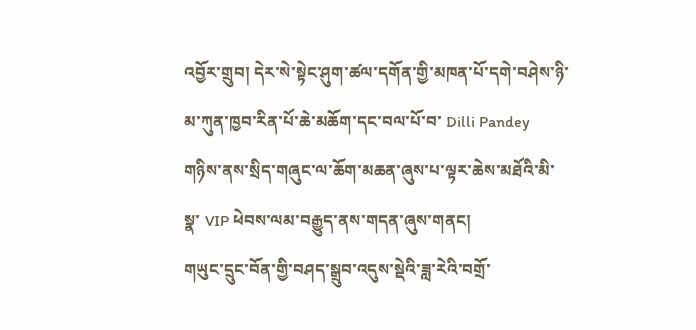འབྱོར་གྲུབ། དེར་སེ་སྟེང་ཤུག་ཚལ་དགོན་གྱི་མཁན་པོ་དགེ་བཤེས་ཉི་མ་ཀུན་ཁྱབ་རིན་པོ་ཆེ་མཆོག་དང་བལ་པོ་བ་ Dilli Pandey གཉིས་ནས་སྲིད་གཞུང་ལ་ཆོག་མཆན་ཞུས་པ་ལྟར་ཆེས་མཐོའི་མི་སྣ་ VIP ཕེབས་ལམ་བརྒྱུད་ནས་གདན་ཞུས་གནང།
གཡུང་དྲུང་བོན་གྱི་བཤད་སྒྲུབ་འདུས་སྡེའི་ཟླ་རེའི་བགྲོ་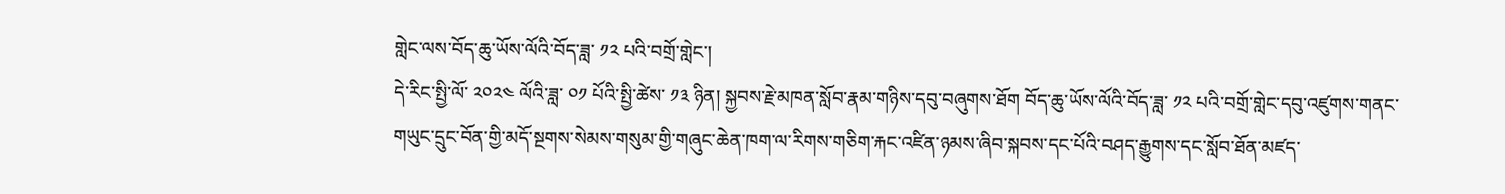གླེང་ལས་བོད་ཆུ་ཡོས་ལོའི་བོད་ཟླ་ ༡༢ པའི་བགྲོ་གླེང་།
དེ་རིང་སྤྱི་ལོ་ ༢༠༢༤ ལོའི་ཟླ་ ༠༡ པོའི་སྤྱི་ཚེས་ ༡༣ ཉིན། སྐྱབས་རྗེ་མཁན་སློབ་རྣམ་གཉིས་དབུ་བཞུགས་ཐོག བོད་ཆུ་ཡོས་ལོའི་བོད་ཟླ་ ༡༢ པའི་བགྲོ་གླེང་དབུ་འཛུགས་གནང་
གཡུང་དྲུང་བོན་གྱི་མདོ་སྔགས་སེམས་གསུམ་གྱི་གཞུང་ཆེན་ཁག་ལ་རིགས་གཅིག་རྐང་འཛིན་ཉམས་ཞིབ་སྐབས་དང་པོའི་བཤད་རྒྱུགས་དང་སློབ་ཐོན་མཛད་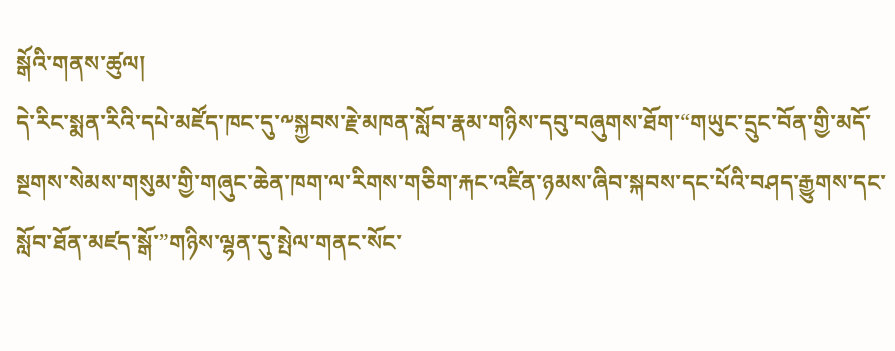སྒོའི་གནས་ཚུལ།
དེ་རིང་སྨན་རིའི་དཔེ་མཛོད་ཁང་དུ་༸སྐྱབས་རྗེ་མཁན་སློབ་རྣམ་གཉིས་དབུ་བཞུགས་ཐོག་“གཡུང་དྲུང་བོན་གྱི་མདོ་སྔགས་སེམས་གསུམ་གྱི་གཞུང་ཆེན་ཁག་ལ་རིགས་གཅིག་རྐང་འཛིན་ཉམས་ཞིབ་སྐབས་དང་པོའི་བཤད་རྒྱུགས་དང་སློབ་ཐོན་མཛད་སྒོ་”གཉིས་ལྷན་དུ་སྤེལ་གནང་སོང་